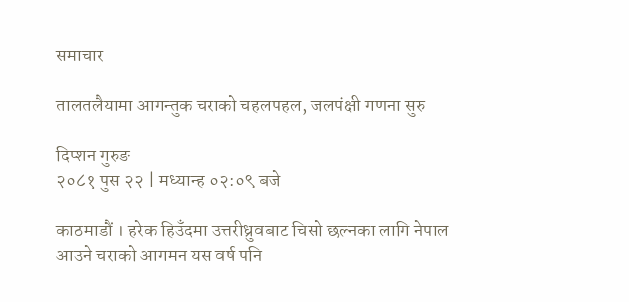समाचार

तालतलैयामा आगन्तुक चराको चहलपहल, जलपंक्षी गणना सुरु

दिप्शन गुरुङ
२०८१ पुस २२ | मध्यान्ह ०२:०९ बजे

काठमाडौं । हरेक हिउँदमा उत्तरीध्रुवबाट चिसो छल्नका लागि नेपाल आउने चराको आगमन यस वर्ष पनि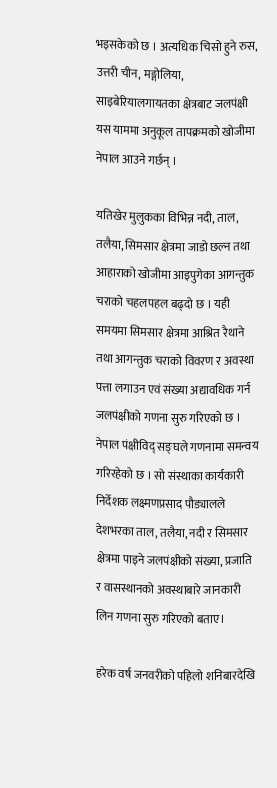भइसकेको छ । अत्यधिक चिसो हुने रुस, उत्तरी चीन, मङ्गोलिया, साइबेरियालगायतका क्षेत्रबाट जलपंक्षी यस याममा अनुकूल तापक्रमको खोजीमा नेपाल आउने गर्छन् ।

यतिखेर मुलुकका विभिन्न नदी, ताल, तलैया, सिमसार क्षेत्रमा जाडो छल्न तथा आहाराको खोजीमा आइपुगेका आगन्तुक चराको चहलपहल बढ्दो छ । यही समयमा सिमसार क्षेत्रमा आश्रित रैथाने तथा आगन्तुक चराको विवरण र अवस्था पत्ता लगाउन एवं संख्या अद्यावधिक गर्न जलपंक्षीको गणना सुरु गरिएको छ । नेपाल पंक्षीविद् सङ्घले गणनामा समन्वय गरिरहेको छ । सो संस्थाका कार्यकारी निर्देशक लक्ष्मणप्रसाद पौड्यालले देशभरका ताल, तलैया, नदी र सिमसार क्षेत्रमा पाइने जलपंक्षीको संख्या, प्रजाति र वासस्थानको अवस्थाबारे जानकारी लिन गणना सुरु गरिएको बताए।

हरेक वर्ष जनवरीको पहिलो शनिबारदेखि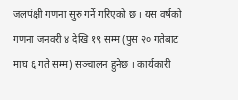जलपंक्षी गणना सुरु गर्ने गरिएको छ । यस वर्षको गणना जनवरी ४ देखि १९ सम्म (पुस २० गतेबाट माघ ६ गते सम्म) सञ्चालन हुनेछ । कार्यकारी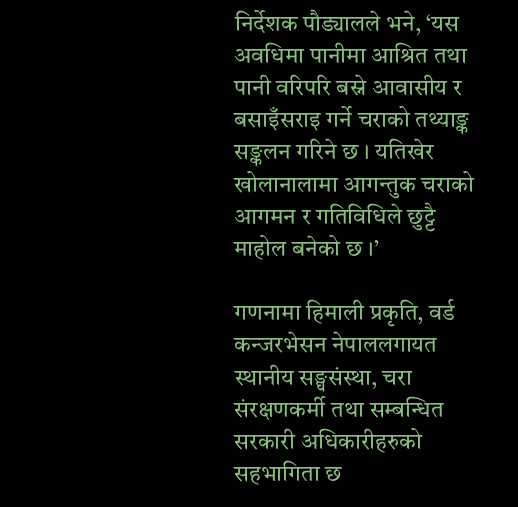निर्देशक पौड्यालले भने, ‘यस अवधिमा पानीमा आश्रित तथा पानी वरिपरि बस्ने आवासीय र बसाइँसराइ गर्ने चराको तथ्याङ्क सङ्कलन गरिने छ । यतिखेर खोलानालामा आगन्तुक चराको आगमन र गतिविधिले छुट्टै माहोल बनेको छ ।’

गणनामा हिमाली प्रकृति, वर्ड कन्जरभेसन नेपाललगायत स्थानीय सङ्घसंस्था, चरा संरक्षणकर्मी तथा सम्बन्धित सरकारी अधिकारीहरुको सहभागिता छ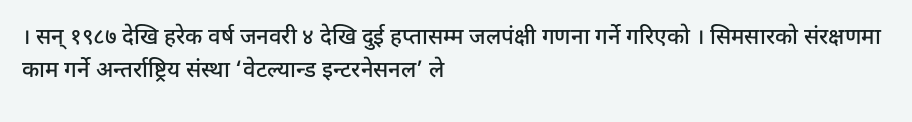। सन् १९८७ देखि हरेक वर्ष जनवरी ४ देखि दुई हप्तासम्म जलपंक्षी गणना गर्ने गरिएको । सिमसारको संरक्षणमा काम गर्ने अन्तर्राष्ट्रिय संस्था ‘वेटल्यान्ड इन्टरनेसनल’ ले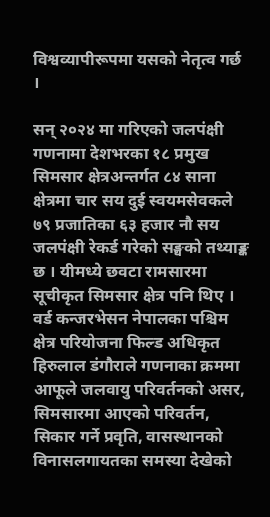विश्वव्यापीरूपमा यसको नेतृत्व गर्छ ।

सन् २०२४ मा गरिएको जलपंक्षी गणनामा देशभरका १८ प्रमुख सिमसार क्षेत्रअन्तर्गत ८४ साना क्षेत्रमा चार सय दुई स्वयमसेवकले ७९ प्रजातिका ६३ हजार नौ सय जलपंक्षी रेकर्ड गरेको सङ्घको तथ्याङ्क छ । यीमध्ये छवटा रामसारमा सूचीकृत सिमसार क्षेत्र पनि थिए । वर्ड कन्जरभेसन नेपालका पश्चिम क्षेत्र परियोजना फिल्ड अधिकृत हिरुलाल डंगौराले गणनाका क्रममा आफूले जलवायु परिवर्तनको असर, सिमसारमा आएको परिवर्तन, सिकार गर्ने प्रवृति, वासस्थानको विनासलगायतका समस्या देखेको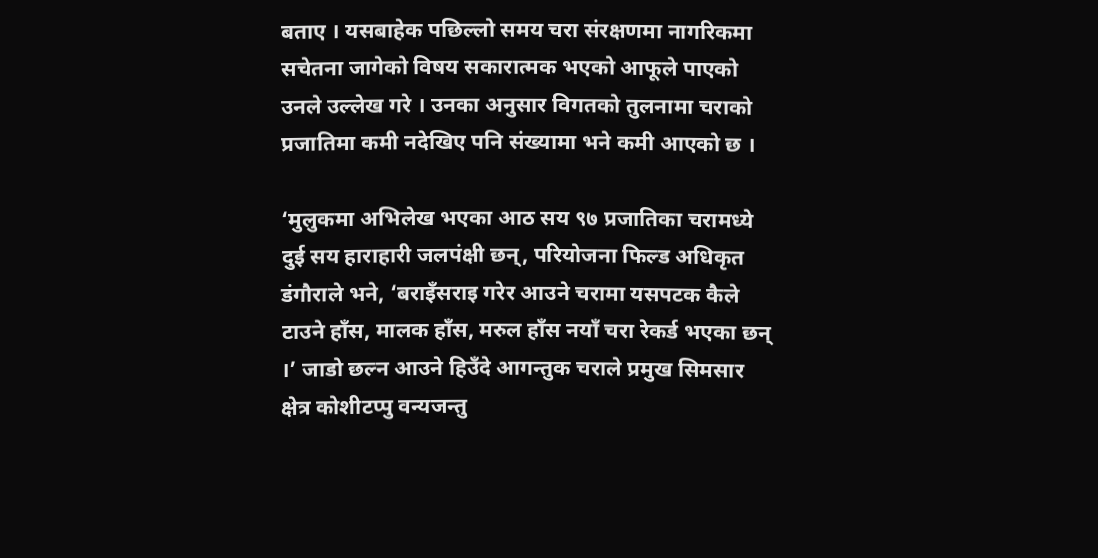बताए । यसबाहेक पछिल्लो समय चरा संरक्षणमा नागरिकमा सचेतना जागेको विषय सकारात्मक भएको आफूले पाएको उनले उल्लेख गरे । उनका अनुसार विगतको तुलनामा चराको प्रजातिमा कमी नदेखिए पनि संख्यामा भने कमी आएको छ ।

‘मुलुकमा अभिलेख भएका आठ सय ९७ प्रजातिका चरामध्ये दुई सय हाराहारी जलपंक्षी छन्, परियोजना फिल्ड अधिकृत डंगौराले भने, ‘बराइँसराइ गरेर आउने चरामा यसपटक कैले टाउने हाँस, मालक हाँस, मरुल हाँस नयाँ चरा रेकर्ड भएका छन् ।’ जाडो छल्न आउने हिउँदे आगन्तुक चराले प्रमुख सिमसार क्षेत्र कोशीटप्पु वन्यजन्तु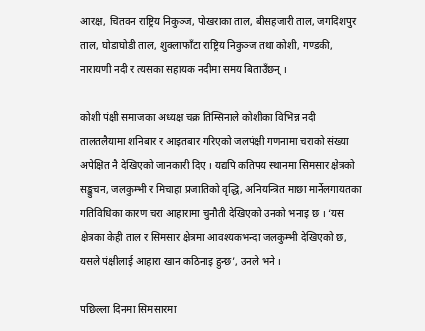आरक्ष, चितवन राष्ट्रिय निकुञ्ज, पोखराका ताल, बीसहजारी ताल, जगदिशपुर ताल, घोडाघोडी ताल, शुक्लाफाँटा राष्ट्रिय निकुञ्ज तथा कोशी, गण्डकी, नारायणी नदी र त्यसका सहायक नदीमा समय बिताउँछन् ।

कोशी पंक्षी समाजका अध्यक्ष चक्र तिम्सिनाले कोशीका विभिन्न नदी तालतलैयामा शनिबार र आइतबार गरिएको जलपंक्षी गणनामा चराको संख्या अपेक्षित नै देखिएको जानकारी दिए । यद्यपि कतिपय स्थानमा सिमसार क्षेत्रको सङ्कुचन, जलकुम्भी र मिचाहा प्रजातिको वृद्धि, अनियन्त्रित माछा मार्नेलगायतका गतिविधिका कारण चरा आहारामा चुनौती देखिएको उनको भनाइ छ । ‘यस क्षेत्रका केही ताल र सिमसार क्षेत्रमा आवश्यकभन्दा जलकुम्भी देखिएको छ, यसले पंक्षीलाई आहारा खान कठिनाइ हुन्छ’, उनले भने ।

पछिल्ला दिनमा सिमसारमा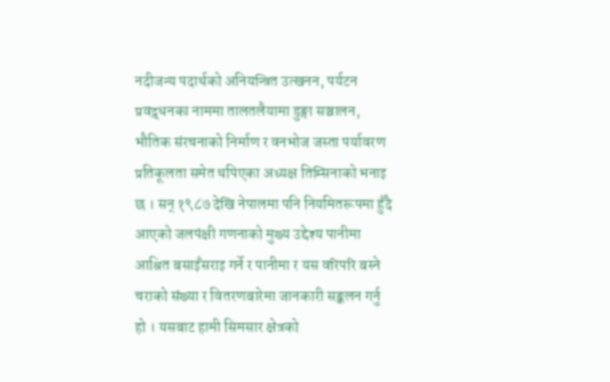नदीजन्य पदार्थको अनियन्त्रित उत्खनन, पर्यटन प्रवद्र्धनका नाममा तालतलैयामा डुङ्गा सञ्चालन, भौतिक संरचनाको निर्माण र वनभोज जस्ता पर्यावरण प्रतिकूलता समेत थपिएका अध्यक्ष तिम्सिनाको भनाइ छ । सन् १९८७ देखि नेपालमा पनि नियमितरूपमा हुँदै आएको जलपंक्षी गणनाको मुख्य उद्देश्य पानीमा आश्रित बसाइँसराइ गर्ने र पानीमा र यस वरिपरि बस्ने चराको संख्या र वितरणबारेमा जानकारी सङ्कलन गर्नु हो । यसबाट हामी सिमसार क्षेत्रको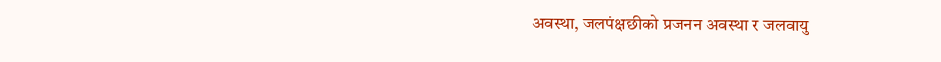अवस्था, जलपंक्षछीको प्रजनन अवस्था र जलवायु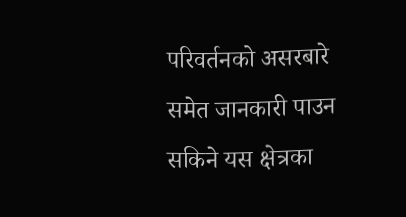परिवर्तनको असरबारे समेत जानकारी पाउन सकिने यस क्षेत्रका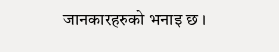जानकारहरुको भनाइ छ ।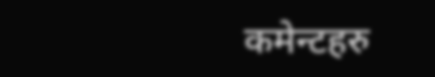कमेन्टहरु